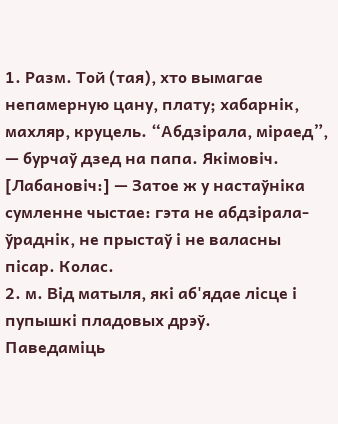1. Разм. Той (тая), хто вымагае непамерную цану, плату; хабарнік, махляр, круцель. “Абдзірала, міраед”, — бурчаў дзед на папа. Якімовіч. [Лабановіч:] — Затое ж у настаўніка сумленне чыстае: гэта не абдзірала-ўраднік, не прыстаў і не валасны пісар. Колас.
2. м. Від матыля, які аб'ядае лісце і пупышкі пладовых дрэў.
Паведаміць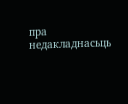пра недакладнасьць